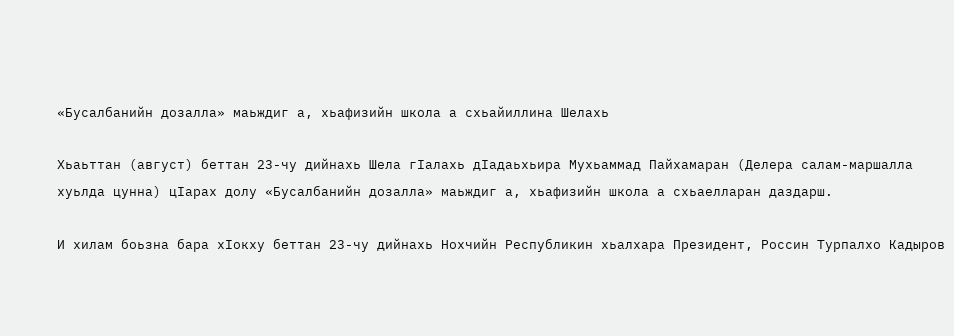«Бусалбанийн дозалла» маьждиг а, хьафизийн школа а схьайиллина Шелахь

Хьаьттан (август) беттан 23-чу дийнахь Шела гIалахь дIадаьхьира Мухьаммад Пайхамаран (Делера салам-маршалла хуьлда цунна) цIарах долу «Бусалбанийн дозалла» маьждиг а, хьафизийн школа а схьаелларан даздарш.

И хилам боьзна бара хIокху беттан 23-чу дийнахь Нохчийн Республикин хьалхара Президент, Россин Турпалхо Кадыров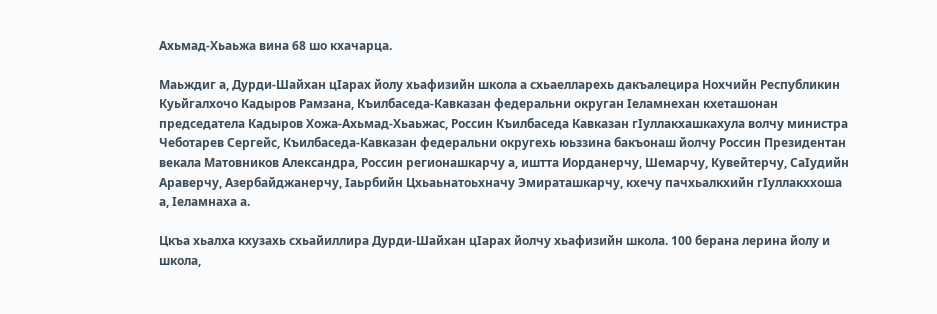Ахьмад-Хьаьжа вина 68 шо кхачарца.

Маьждиг а, Дурди-Шайхан цIарах йолу хьафизийн школа а схьаелларехь дакъалецира Нохчийн Республикин Куьйгалхочо Кадыров Рамзана, Къилбаседа-Кавказан федеральни округан Iеламнехан кхеташонан председатела Кадыров Хожа-Ахьмад-Хьаьжас, Россин Къилбаседа Кавказан гIуллакхашкахула волчу министра Чеботарев Сергейс, Къилбаседа-Кавказан федеральни округехь юьззина бакъонаш йолчу Россин Президентан векала Матовников Александра, Россин регионашкарчу а, иштта Иорданерчу, Шемарчу, Кувейтерчу, СаIудийн Араверчу, Азербайджанерчу, Iаьрбийн Цхьаьнатоьхначу Эмираташкарчу, кхечу пачхьалкхийн гIуллакххоша а, Iеламнаха а.

Цкъа хьалха кхузахь схьайиллира Дурди-Шайхан цIарах йолчу хьафизийн школа. 100 берана лерина йолу и школа,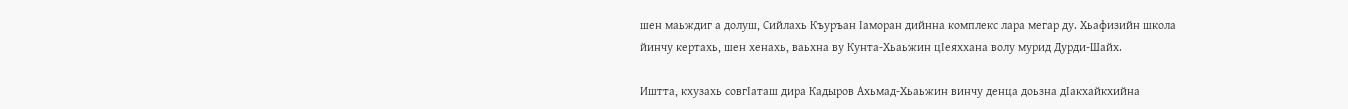шен маьждиг а долуш, Сийлахь Къуръан Iаморан дийнна комплекс лара мегар ду. Хьафизийн школа йинчу кертахь, шен хенахь, ваьхна ву Кунта-Хьаьжин цIеяххана волу мурид Дурди-Шайх.

Иштта, кхузахь совгIаташ дира Кадыров Ахьмад-Хьаьжин винчу денца доьзна дIакхайкхийна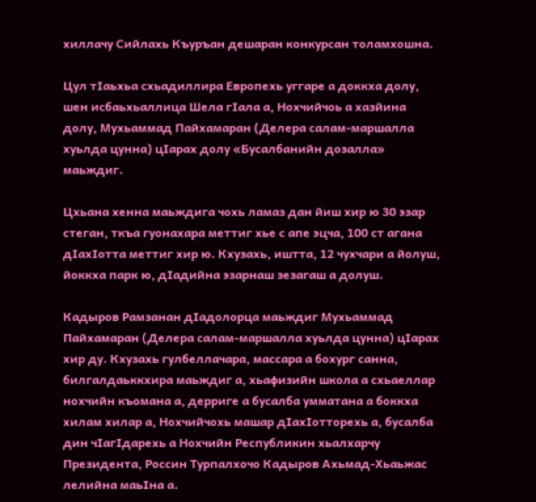хиллачу Сийлахь Къуръан дешаран конкурсан толамхошна.

Цул тIаьхьа схьадиллира Европехь уггаре а доккха долу, шен исбаьхьаллица Шела гIала а, Нохчийчоь а хазйина долу, Мухьаммад Пайхамаран (Делера салам-маршалла хуьлда цунна) цIарах долу «Бусалбанийн дозалла» маьждиг.

Цхьана хенна маьждига чохь ламаз дан йиш хир ю 30 эзар стеган, ткъа гуонахара меттиг хье с апе эцча, 100 ст агана дIахIотта меттиг хир ю. Кхузахь, иштта, 12 чухчари а йолуш, йоккха парк ю, дIадийна эзарнаш зезагаш а долуш.

Кадыров Рамзанан дIадолорца маьждиг Мухьаммад Пайхамаран (Делера салам-маршалла хуьлда цунна) цIарах хир ду. Кхузахь гулбеллачара, массара а бохург санна, билгалдаьккхира маьждиг а, хьафизийн школа а схьаеллар нохчийн къомана а, дерриге а бусалба умматана а боккха хилам хилар а, Нохчийчохь машар дIахIотторехь а, бусалба дин чIагIдарехь а Нохчийн Республикин хьалхарчу Президента, Россин Турпалхочо Кадыров Ахьмад-Хьаьжас лелийна маьIна а.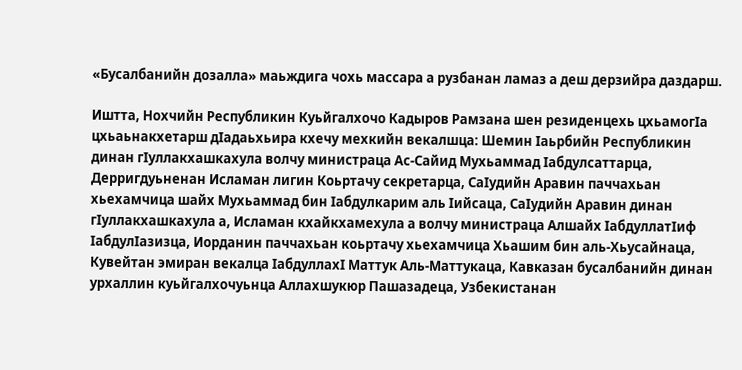«Бусалбанийн дозалла» маьждига чохь массара а рузбанан ламаз а деш дерзийра даздарш.

Иштта, Нохчийн Республикин Куьйгалхочо Кадыров Рамзана шен резиденцехь цхьамогIа цхьаьнакхетарш дIадаьхьира кхечу мехкийн векалшца: Шемин Iаьрбийн Республикин динан гIуллакхашкахула волчу министраца Ас-Сайид Мухьаммад Iабдулсаттарца, Дерригдуьненан Исламан лигин Коьртачу секретарца, СаIудийн Аравин паччахьан хьехамчица шайх Мухьаммад бин Iабдулкарим аль Iийсаца, СаIудийн Аравин динан гIуллакхашкахула а, Исламан кхайкхамехула а волчу министраца Алшайх IабдуллатIиф IабдулIазизца, Иорданин паччахьан коьртачу хьехамчица Хьашим бин аль-Хьусайнаца, Кувейтан эмиран векалца IабдуллахI Маттук Аль-Маттукаца, Кавказан бусалбанийн динан урхаллин куьйгалхочуьнца Аллахшукюр Пашазадеца, Узбекистанан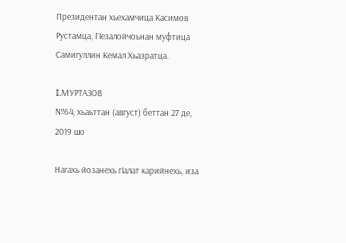Президентан хьехамчица Касимов Рустамца, ГIезалойчоьнан муфтица Самигуллин Кемал Хьазратца.

I.МУРТАЗОВ
№64, хьаьттан (август) беттан 27 де, 2019 шо

Нагахь йозанехь гIалат карийнехь, иза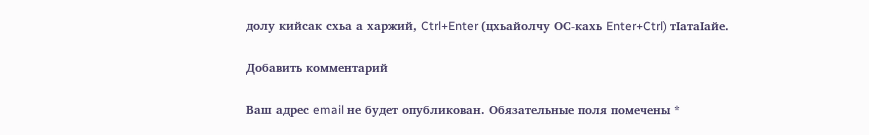долу кийсак схьа а харжий, Ctrl+Enter (цхьайолчу ОС-кахь Enter+Ctrl) тIатаIайе.

Добавить комментарий

Ваш адрес email не будет опубликован. Обязательные поля помечены *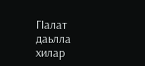ГIалат даьлла хилар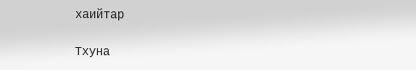хаийтар

Тхуна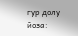гур долу йоза: